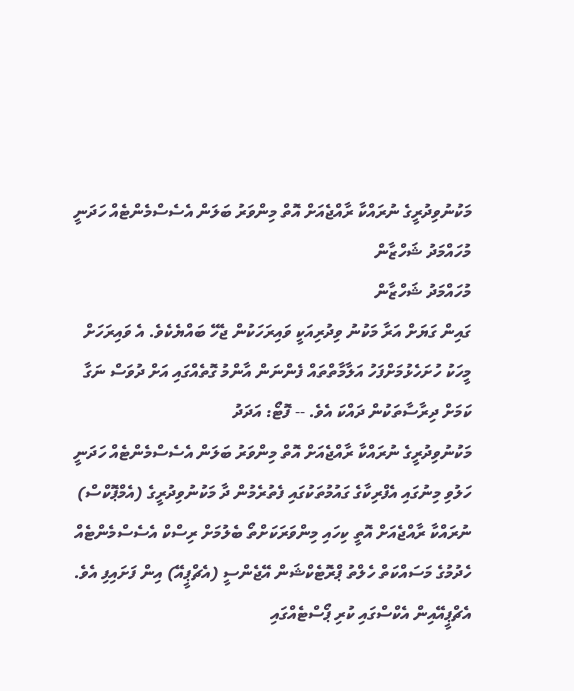މަކުނުވިދުރީގެ ނުރައްކާ ރާއްޖެއަށް އޮތް މިންވަރު ބަލަން އެސެސްމެންޓެއް ހަދަނީ
މުހައްމަދު ޝަހްޒާން
މުހައްމަދު ޝަހްޒާން
ގައިން ގަޔަށް އަރާ މަކުނު ވިދުރިއަކީ ވައިރަހަކުން ޖެހޭ ބައްޔެކެވެ. އެ ވައިރަހަށް މީހަކު ހުށަހެޅުމަށްފަހު އަލާމާތްތައް ފެންނަން އާންމު ގޮތެއްގައި އަށް ދުވަސް ނަގާ ކަމަށް ދިރާސާތަކުން ދައްކަ އެވެ. -- ފޮޓޯ: އަދަދު
މަކުނުވިދުރީގެ ނުރައްކާ ރާއްޖެއަށް އޮތް މިންވަރު ބަލަން އެސެސްމެންޓެއް ހަދަނީ
ހަލުވި މިނުގައި އެފްރިކާގެ ގައުމުތަކުގައި ފެތުރެމުން ދާ މަކުނުވިދުރީގެ (އެމްޕޮކްސް) ނުރައްކާ ރާއްޖެއަށް އޮތީ ކިހައި މިންވަރަކަށްތޯ ބެލުމަށް ރިސްކް އެސެސްމެންޓެއް ހެދުމުގެ މަސައްކަތް ހެލްތު ޕްރޮޓެކްޝަން އޭޖެންސީ (އެޗްޕީއޭ) އިން ފަށައިފި އެވެ.
އެޗްޕީއޭއިން އެކްސްގައި ކުރި ޕޯސްޓެއްގައި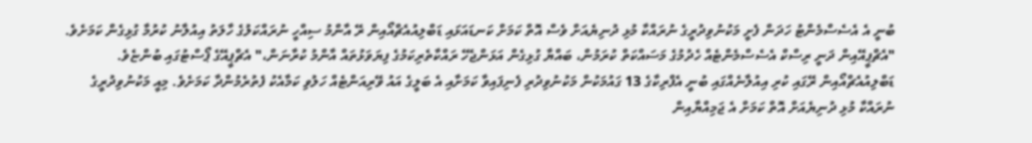ބުނީ އެ އެސެސްމެންޓު ހަދަން ފެށީ މަކުނުވިދުރީގެ ނުރައްކާ މުޅި ދުނިޔެއަށް ވެސް އޮތް ކަމަށް ކަނޑައަޅައި ޑަބްލިއުއެޗްއޯއިން ރޭ އާންމު ސިއްހީ ނުރައްކަލުގެ ހާލަތު އިއުލާނު ކުރުމާ ގުޅިގެން ކަމަށެވެ.
"އެޗްޕީއޭއިން ދަނީ ރިސްކް އެސެސްމެންޓެއް ހެދުމުގެ މަސައްކަތް ކުރަމުން، ބައްޔާ ގުޅިގެން އަޅަންޖެހޭ ރައްކާތެރިކަމުގެ ފިޔަވަޅުތައް އާންމު ކުރާނަން،" އެޗްޕީއޭގެ ޕޯސްޓުގައި ބުންޏެވެ.
ޑަބްލިއުއެޗްއޯއިން ރޭގައި ކުރި އިއުލާނެއްގައި ބުނީ އެފްރިކާގެ 13 ގައުމަކުން މަކުނުވިދުރި ފެނިފައިވާ ކަމަށާއި އެ ބަލީގެ އައު ވޭރިއަންޓެއް ހަލުވި ކަމާއެކު ފެތުރެމުންދާ ކަމަށެވެ. މިއީ މަކުނުވިދުރީގެ ނުރައްކާ މުޅި ދުނިޔެއަށް އޮތް ކަމަށް އެ ޖަމިއްޔާއިން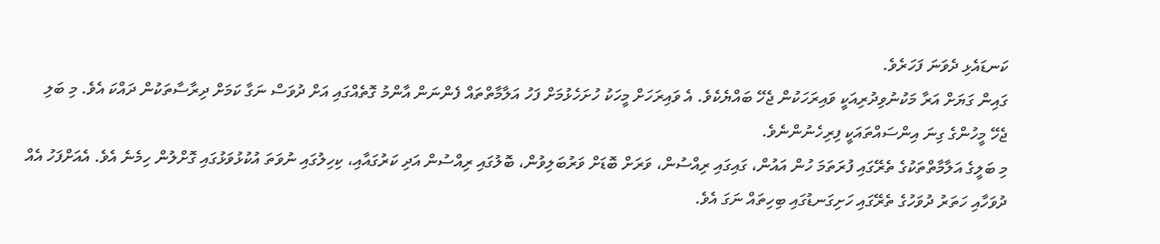ކަނޑައެޅި ދެވަނަ ފަހަރެވެ.
ގައިން ގަޔަށް އަރާ މަކުނުވިދުރިއަކީ ވައިރަހަކުން ޖެހޭ ބައްޔެކެވެ. އެ ވައިރަހަށް މީހަކު ހުށަހެޅުމަށް ފަހު އަލާމާތްތައް ފެންނަން އާންމު ގޮތެއްގައި އަށް ދުވަސް ނަގާ ކަމަށް ދިރާސާތަކުން ދައްކަ އެވެ. މި ބަލި ޖެހޭ މީހުންގެ ގިނަ އިންސައްތައަކީ ފިރިހެނުންނެވެ.
މި ބަލީގެ އަލާމާތްތަކުގެ ތެރޭގައި ފުރަތަމަ ހުން އައުން، ގައިގައި ރިއްސުން، ވަރަށް ބޮޑަށް ވަރުބަލިވުން، ބޮލުގައި ރިއްސުން އަދި ކަރުގައާއި، ކިހިލުގައި ނުވަތަ އުކުޅުވަޅުގައި ގޮށްލުން ހިމެނެ އެވެ. އެއަށްފަހު އެއް ދުވަހާއި ހަތަރު ދުވަހުގެ ތެރޭގައި ހަށިގަނޑުގައި ބިހިތައް ނަގަ އެވެ.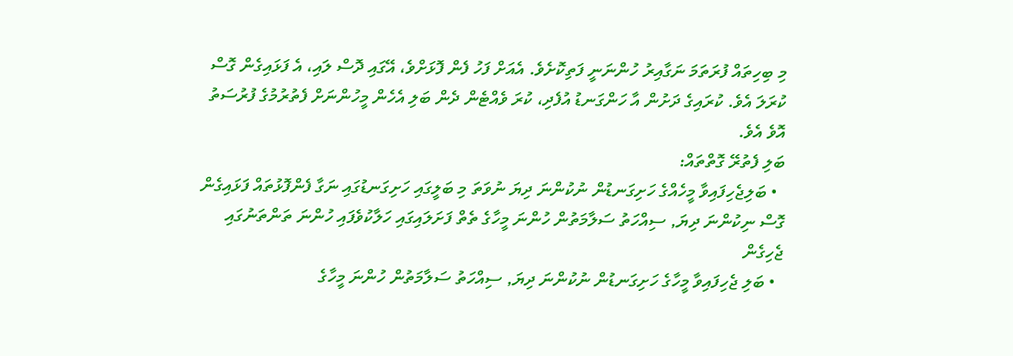މި ބިހިތައް ފުރަތަމަ ނަގާއިރު ހުންނަނީ ފަތިކޮށެވެ. އެއަށް ފަހު ފެން ފޮޅަށްވެ، އޭގައި ދޮސް ލައި، އެ ފަޅައިގެން ގޮސް ކުރަލަ އެވެ. ކުރައިގެ ދަށުން އާ ހަންގަނޑު އުފެދި، ކުރަ ވެއްޓެން ދެން ބަލި އެހެން މީހުންނަށް ފެތުރުމުގެ ފުރުސަތު އޮވެ އެވެ.
ބަލި ފެތުރޭ ގޮތްތައް:
  • ބަލިޖެހިފައިވާ މީހެއްގެ ހަށިގަނޑުން ނުކުންނަ ދިޔަ ނުވަތަ މި ބަލީގައި ހަށިގަނޑުގައި ނަގާ ފެންފޮޅުތައް ފަޅައިގެން ގޮސް ނިކުންނަ ދިޔަ, ސިއްހަތު ސަލާމަތުން ހުންނަ މީހާގެ ތެތް ފަށަލައިގައި ހަލާކުވެފައި ހުންނަ ތަންތަނުގައި ޖެހިގެން
  • ބަލި ޖެހިފައިވާ މީހާގެ ހަށިގަނޑުން ނުކުންނަ ދިޔަ, ސިއްހަތު ސަލާމަތުން ހުންނަ މީހާގެ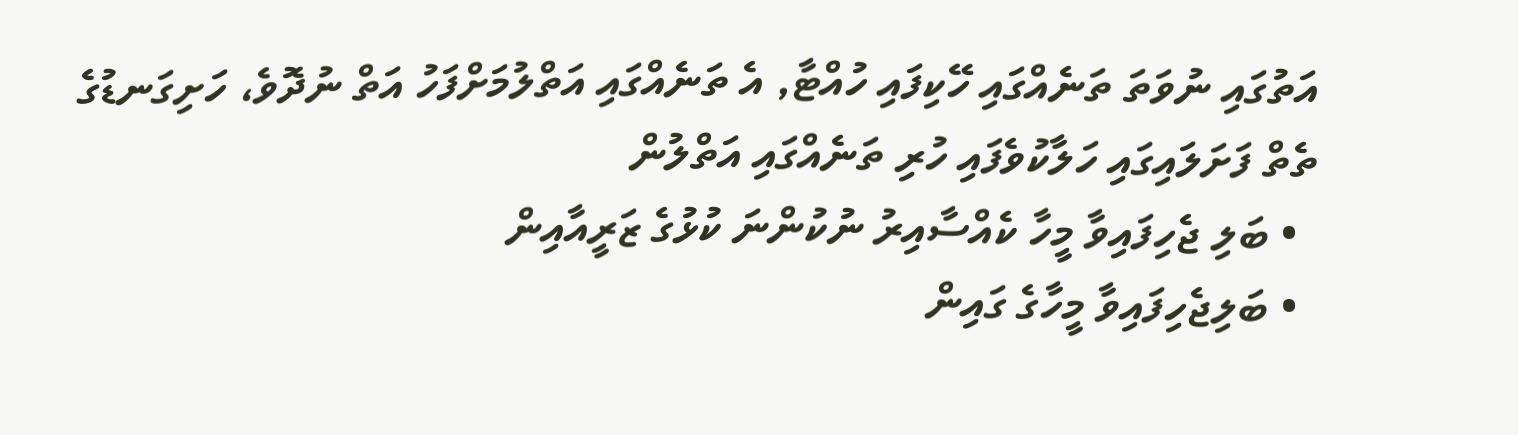އަތުގައި ނުވަތަ ތަނެއްގައި ހޭކިފައި ހުއްޓާ, އެ ތަނެއްގައި އަތްލުމަށްފަހު އަތް ނުދޮވެ، ހަށިގަނޑުގެ ތެތް ފަށަލައިގައި ހަލާކުވެފައި ހުރި ތަނެއްގައި އަތްލުން
  • ބަލި ޖެހިފައިވާ މީހާ ކެއްސާއިރު ނުކުންނަ ކުޅުގެ ޒަރީއާއިން
  • ބަލިޖެހިފައިވާ މީހާގެ ގައިން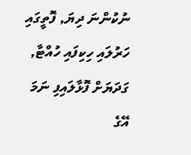ނުކުންނަ ދިޔަ, ފޮތީގައި ހަރުލައި ހިކިފައި ހުއްޓާ, ގަދަޔަށް ފޮޅާލައިފި ނަމަ އޭގެ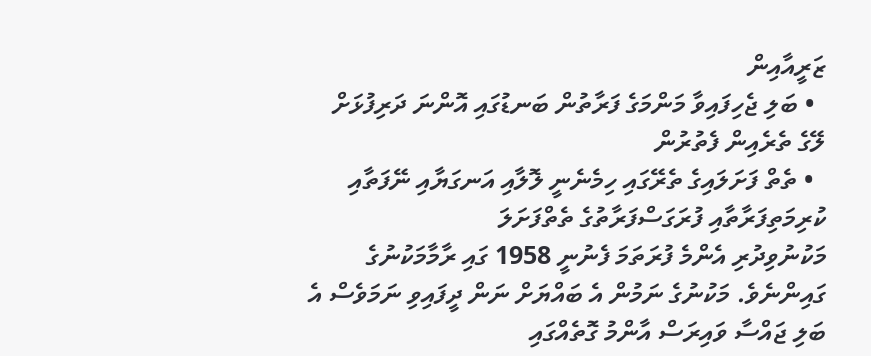ޒަރީއާއިން
  • ބަލި ޖެހިފައިވާ މަންމަގެ ފަރާތުން ބަނޑުގައި އޮންނަ ދަރިފުޅަށް ލޭގެ ތެރެއިން ފެތުރުން
  • ތެތް ފަށަލައިގެ ތެރޭގައި ހިމެނެނީ ލޮލާއި އަނގަޔާއި ނޭފަތާއި ކުރިމަތިފަރާތާއި ފުރަގަސްފަރާތުގެ ތެތްފަށަލަ
މަކުނުވިދުރި އެންމެ ފުރަތަމަ ފެނުނީ 1958 ގައި ރާމާމަކުނުގެ ގައިންނެވެ. މަކުނުގެ ނަމުން އެ ބައްޔަށް ނަން ދީފައިވި ނަމަވެސް އެ ބަލި ޖައްސާ ވައިރަސް އާންމު ގޮތެއްގައި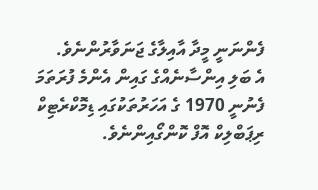ފެންނަނީ މީދާ އާއިލާގެ ޖަނަވާރުންނެވެ.
އެ ބަލި އިންސާނެއްގެ ގައިން އެންމެ ފުރަތަމަ ފެނުނީ 1970 ގެ އަހަރުތަކުގައި ޑިމޮކްރެޓިކް ރިޕަބްލިކް އޮފް ކޮންގޯއިންނެވެ.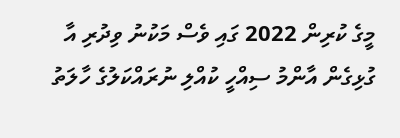މީގެ ކުރިން 2022 ގައި ވެސް މަކުނު ވިދުރި އާ ގުޅިގެން އާންމު ސިއްހީ ކުއްލި ނުރައްކަލުގެ ހާލަތު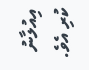އިއުލާނު ކުރި އެވެ.